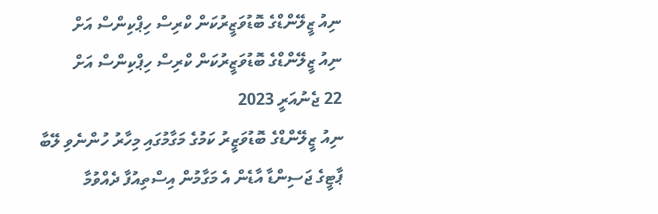ނިއު ޒީލޭންޑްގެ ބޮޑުވަޒީރުކަން ކްރިސް ހިޕްކިންސް އަށް
ނިއު ޒީލޭންޑްގެ ބޮޑުވަޒީރުކަން ކްރިސް ހިޕްކިންސް އަށް
22 ޖެނުއަރީ 2023
ނިއު ޒީލޭންޑްގެ ބޮޑުވަޒީރު ކަމުގެ މަގާމުގައި މިހާރު ހުންނެވި ލޭބާ ޕާޓީގެ ޖަސިންޑާ އާޑެން އެ މަގާމުން އިސްތިއުފާ ދެއްވުމާ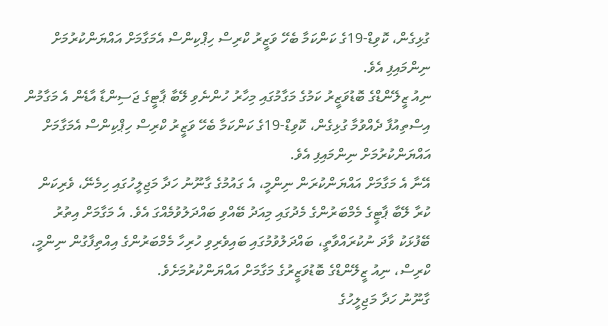ގުޅިގެން، ކޮވިޑް-19ގެ ކަންކަމާ ބެހޭ ވަޒީރު ކްރިސް ހިޕްކިންސް އެމަގާމަށް އައްޔަންކުރުމަށް ނިންމައިފި އެވެ.
ނިއު ޒީލޭންޑްގެ ބޮޑުވަޒީރު ކަމުގެ މަގާމުގައި މިހާރު ހުންނެވި ލޭބާ ޕާޓީގެ ޖަސިންޑާ އާޑެން އެ މަގާމުން އިސްތިއުފާ ދެއްވުމާ ގުޅިގެން، ކޮވިޑް-19ގެ ކަންކަމާ ބެހޭ ވަޒީރު ކްރިސް ހިޕްކިންސް އެމަގާމަށް އައްޔަންކުރުމަށް ނިންމައިފި އެވެ.
އޭނާ އެ މަގާމަށް އައްޔަންކުރަން ނިންމީ، އެ ގައުމުގެ ގާނޫނު ހަދާ މަޖިލީހުގައި ހިމެނޭ، ވެރިކަން ކުރާ ލޭބާ ޕާޓީގެ މެމްބަރުންގެ މެދުގައި މިއަދު ބޭއްވި ބައްދަލުވުމެއްގަ އެވެ. އެ މަގާމަށް އިތުރު ބޭފުޅަކު ވާދަ ނުކުރައްވާތީ، ބައްދަލުވުމުގައި ބައިވެރިވި ހުރިހާ މެމްބަރުންގެ އިއްތިފާގުން ނިންމީ، ކްރިސް، ނިއު ޒީލޭންޑްގެ ބޮޑުވަޒީރުގެ މަގާމަށް އައްޔަންކުރުމަށެވެ.
ގާނޫނު ހަދާ މަޖިލީހުގެ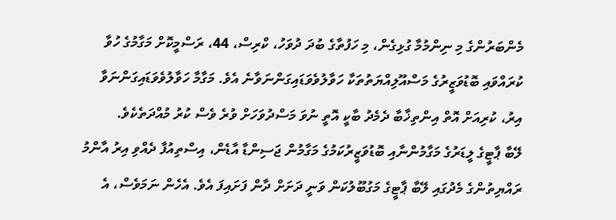މެންބަރުންގެ މި ނިންމުމާ ގުޅިގެން، މި ހަފުތާގެ ބުދަ ދުވަހު، ކްރިސް، 44، ރަސްމީކޮށް މަގާމުގެ ހުވާ ކުރައްވައި ބޮޑުވަޒީރުގެ މަސްއޫލިއްޔަތުތަކާ ހަވާލުވެވަޑައިގަންނަވާނެ އެވެ. މަގާމާ ހަވާލުވެވަޑައިގަންނަވާ އިރު، ކުރިއަށް އޮތް އިންތިޚާބާ ދެމެދު ބާކީ އޮތީ ނުވަ މަސްދުވަހަށް ވުރެ ވެސް ކުރު މުއްދަތެކެވެ.
ލޭބާ ޕާޓީގެ ލީޑަރުގެ މަގާމުންނާއި ބޮޑުވަޒީރުކަމުގެ މަގާމުން ޖަސިންޑާ އާޑެން، އިސްތިއުފާ ދެއްވި އިރު އާންމު ރައްޔިތުންގެ މެދުގައި ލޭބާ ޕާޓީގެ މަގުބޫލުކަން ވަނީ ދަށަށް ދާން ފަށައިފަ އެވެ. އެހެން ނަމަވެސް، އެ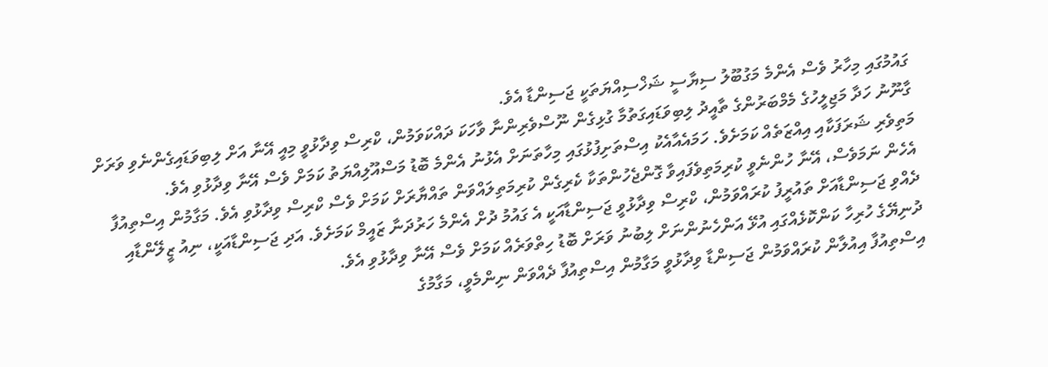ގައުމުގައި މިހާރު ވެސް އެންމެ މަގުބޫލު ސިޔާސީ ޝަޚްސިއްޔަތަކީ ޖަސިންޑާ އެވެ.
ގާނޫނު ހަދާ މަޖިލީހުގެ މެމްބަރުންގެ ތާއީދު ލިބިވަޑައިގަތުމާ ގުޅިގެން ނޫސްވެރިންނާ ވާހަކަ ދައްކަވަމުން، ކްރިސް ވިދާޅުވީ މިއީ އޭނާ އަށް ލިބިވަޑައިގެންނެވި ވަރަށް މަތިވެރި ޝަރަފަކާއި އިއްޒަތެއް ކަމަށެވެ. ހަމައެއާއެކު އިސްތަށިފުޅުގައި މިހާތަނަށް އެޅުނު އެންމެ ބޮޑު މަސްއޫލިއްޔަތު ކަމަށް ވެސް އޭނާ ވިދާޅުވި އެވެ.
އެހެން ނަމަވެސް، އޭނާ ހުންނެވީ ކުރިމަތިވެފައިވާ ގޮންޖެހުންތަކާ ކެރިގެން ކުރިމަތިލައްވަން ތައްޔާރަށް ކަމަށް ވެސް ކްރިސް ވިދާޅުވި އެވެ. މަގާމުން އިސްތިއުފާ ދެއްވި ޖަސިންޑާއަށް ތައުރީފު ކުރައްވަމުން، ކްރިސް ވިދާޅުވީ ޖަސިންޑާއަކީ އެ ގައުމު ދުށް އެންމެ ހަރުދަނާ ޒައީމް ކަމަށެވެ. އަދި ޖަސިންޑާއަކީ، ނިއު ޒީލޭންޑާއި ދުނިޔޭގެ ހުރިހާ ކަންކޮޅެއްގައި އުޅޭ އަންހެނުންނަށް ލިބުނު ވަރަށް ބޮޑު ހިތްވަރެއް ކަމަށް ވެސް އޭނާ ވިދާޅުވި އެވެ.
އިސްތިއުފާ އިއުލާން ކުރައްވަމުން ޖަސިންޑާ ވިދާޅުވީ މަގާމުން އިސްތިއުފާ ދެއްވަން ނިންމެވީ، މަގާމުގެ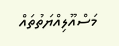މަސްއޫލިއްޔަތުތައް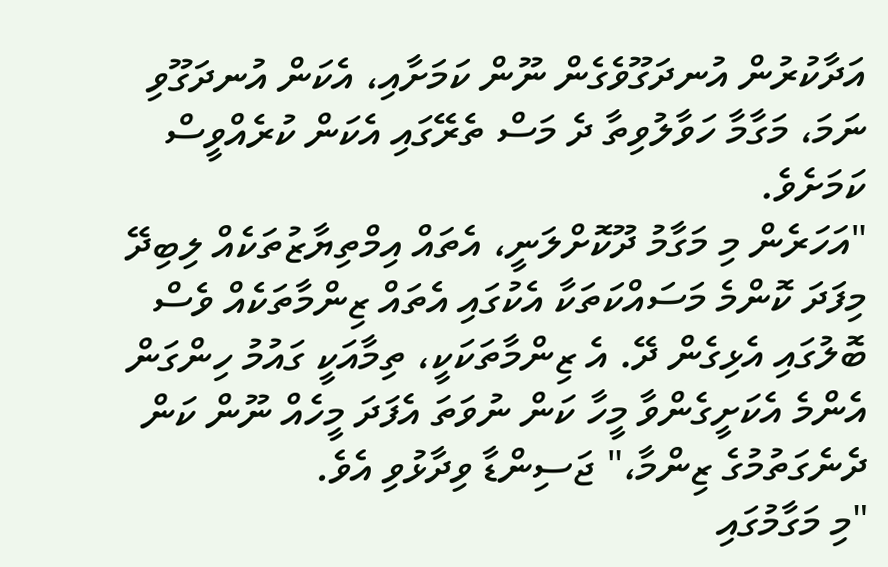އަދާކުރުން އުނދަގޫވެގެން ނޫން ކަމަށާއި، އެކަން އުނދަގޫވި ނަމަ، މަގާމާ ހަވާލުވިތާ ދެ މަސް ތެރޭގައި އެކަން ކުރެއްވީސް ކަމަށެވެ.
"އަހަރެން މި މަގާމު ދޫކޮށްލަނީ، އެތައް އިމްތިޔާޒުތަކެއް ލިބިދޭ މިފަދަ ކޮންމެ މަސައްކަތަކާ އެކުގައި އެތައް ޒިންމާތަކެއް ވެސް ބޮލުގައި އެޅިގެން ދޭ. އެ ޒިންމާތަކަކީ، ތިމާއަކީ ގައުމު ހިންގަން އެންމެ އެކަށީގެންވާ މީހާ ކަން ނުވަތަ އެފަދަ މީހެއް ނޫން ކަން ދެނެގަތުމުގެ ޒިންމާ،" ޖަސިންޑާ ވިދާޅުވި އެވެ.
"މި މަގާމުގައި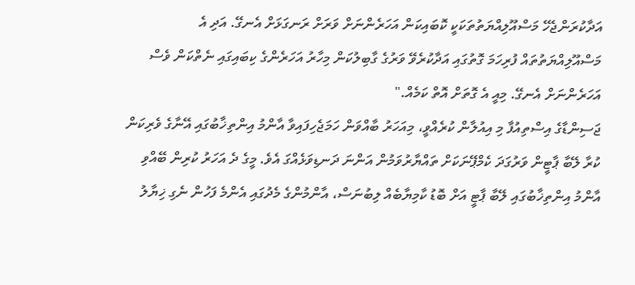އަދާކުރަންޖެހޭ މަސްއޫލިއްޔަތުތަކަކީ ކޮބައިކަން އަހަރެންނަށް ވަރަށް ރަނގަޅަށް އެނގޭ. އަދި އެ މަސްއޫލިއްޔަތުތައް ފުރިހަމަ ގޮތުގައި އަދާކުރެވޭ ވަރުގެ ގާބިލުކަން މިހާރު އަހަރެންގެ ކިބައިގައި ނެތްކަން ވެސް އަހަރެންނަށް އެނގޭ. މިއީ އެ ގޮތަށް އޮތް ކަމެއް."
ޖަސިންޑާގެ އިސްތިއުފާ މި އިއުލާން ކުރެއްވީ، މިއަހަރު ބާއްވަން ހަމަޖެހިފައިވާ އާންމު އިންތިޚާބުގައި އޭނާގެ ވެރިކަން ކުރާ ލޭބާ ޕާޓީން ވަރުގަދަ ކެމްޕޭނަކަށް ތައްޔާރުވަމުން އަންނަ ދަނޑިވަޅެއްގަ އެވެ. މީގެ ދެ އަހަރު ކުރިން ބޭއްވި އާންމު އިންތިޚާބުގައި ލޭބާ ޕާޓީ އަށް ބޮޑު ކާމިޔާބެއް ލިބުނަސް، އާންމުންގެ މެދުގައި އެންމެ ފަހުން ނެގި ޚިޔާލު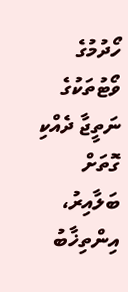ހޯދުމުގެ ވޯޓުތަކުގެ ނަތީޖާ ދެއްކި ގޮތަށް ބަލާއިރު، އިންތިޚާބު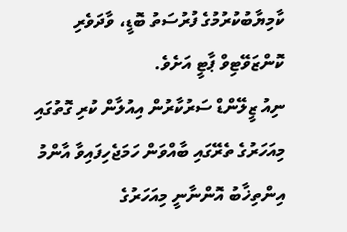ކާމިޔާބުކުރުމުގެ ފުރުސަތު ބޮޑީ، ވާދަވެރި ކޮންޒަވޭޓިވް ޕާޓީ އަށެވެ.
ނިއު ޒީލޭންޑް ސަރުކާރުން އިއުލާން ކުރި ގޮތުގައި މިއަހަރުގެ ތެރޭގައި ބާއްވަން ހަމަޖެހިފައިވާ އާންމު އިންތިޚާބު އޮންނާނީ މިއަހަރުގެ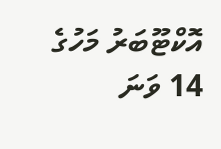އޮކްޓޫބަރު މަހުގެ 14 ވަނަ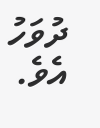ދުވަހު އެވެ.